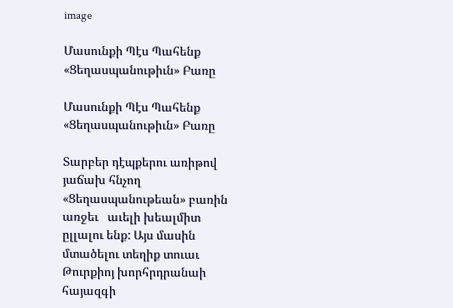image

Մասունքի Պէս Պահենք «Ցեղասպանութիւն» Բառը

Մասունքի Պէս Պահենք «Ցեղասպանութիւն» Բառը

Տարբեր դէպքերու առիթով  յաճախ հնչող «Ցեղասպանութեան» բառին առջեւ   աւելի խեալմիտ ըլլալու ենք: Այս մասին մտածելու տեղիք տուաւ Թուրքիոյ խորհրդրանաի հայազգի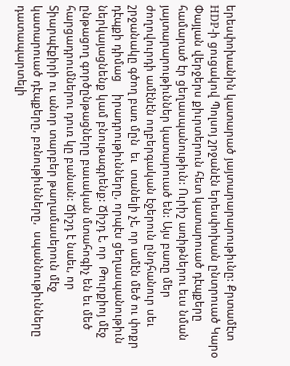երեսփոխանին կատարած յայտարարարութիւնը: Քրտամէտ HDP-ի ցուցակով Պոլսոյ շրջանէն երեսփոխան ընտրուած Կարօ Փայլան վերջերս քիւրտերուն հետ կատարուած դէպքերը համարած էր ցեղասպանութիւն: Ուրիշ առիթներու եւս նման  յայտարարութիւններ կատարուած են: Այս բառը մեր ժողովուրդի ամէնէն ողբերգական էջերուն ընդհանուր սեւ շրջանակը գծող բառ մըն  եւ  տանելի չէ, որ ամէն մեծ ու փոքր դէպքի դիմաց    իրադրութիւնները, որպէս ցեղասպանութիւն  ներկայացնենք կամ բնութագրենք: Ճիշդ է, որ  Թուրքիոյ մէջ ընթացող գործընթացները բաւական մտահոգիչ են եւ մեծ հարցադրումներու դուռ կը բանան: Ճիշդ է նաեւ, որ Տիարպէքիրի ու անոր տարբեր թաղամասերուն մէջ կատարուած դէպքերը, բռնութիւնները,  սպաննութիւնները  դատապարտելի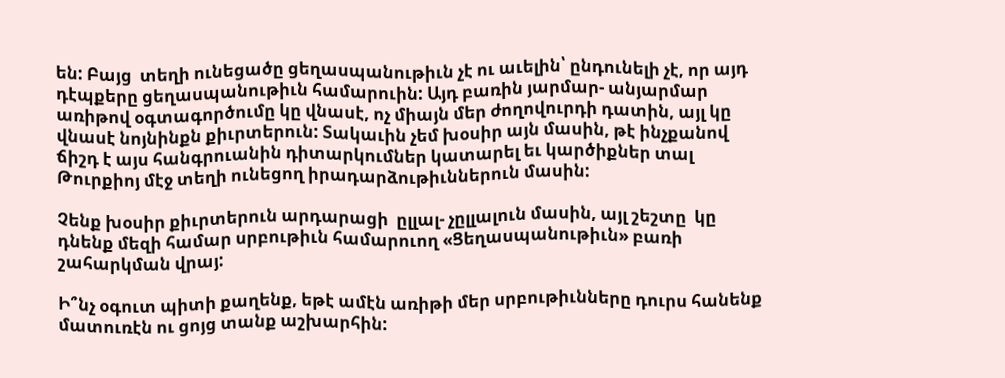են: Բայց  տեղի ունեցածը ցեղասպանութիւն չէ ու աւելին՝ ընդունելի չէ, որ այդ դէպքերը ցեղասպանութիւն համարուին: Այդ բառին յարմար- անյարմար առիթով օգտագործումը կը վնասէ, ոչ միայն մեր ժողովուրդի դատին, այլ կը վնասէ նոյնինքն քիւրտերուն: Տակաւին չեմ խօսիր այն մասին, թէ ինչքանով ճիշդ է այս հանգրուանին դիտարկումներ կատարել եւ կարծիքներ տալ Թուրքիոյ մէջ տեղի ունեցող իրադարձութիւններուն մասին:

Չենք խօսիր քիւրտերուն արդարացի  ըլլալ- չըլլալուն մասին, այլ շեշտը  կը դնենք մեզի համար սրբութիւն համարուող «Ցեղասպանութիւն» բառի շահարկման վրայ:

Ի՞նչ օգուտ պիտի քաղենք, եթէ ամէն առիթի մեր սրբութիւնները դուրս հանենք  մատուռէն ու ցոյց տանք աշխարհին: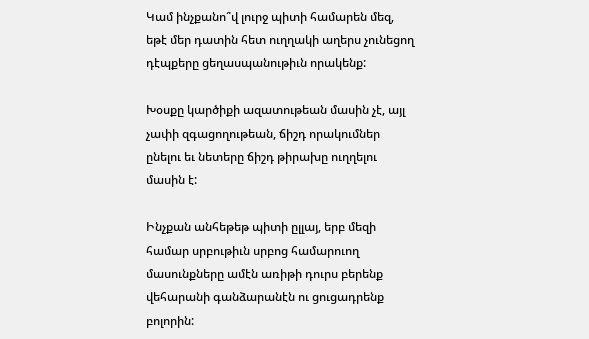Կամ ինչքանո՞վ լուրջ պիտի համարեն մեզ, եթէ մեր դատին հետ ուղղակի աղերս չունեցող դէպքերը ցեղասպանութիւն որակենք:

Խօսքը կարծիքի ազատութեան մասին չէ, այլ չափի զգացողութեան, ճիշդ որակումներ ընելու եւ նետերը ճիշդ թիրախը ուղղելու մասին է:

Ինչքան անհեթեթ պիտի ըլլայ, երբ մեզի համար սրբութիւն սրբոց համարուող մասունքները ամէն առիթի դուրս բերենք վեհարանի գանձարանէն ու ցուցադրենք բոլորին: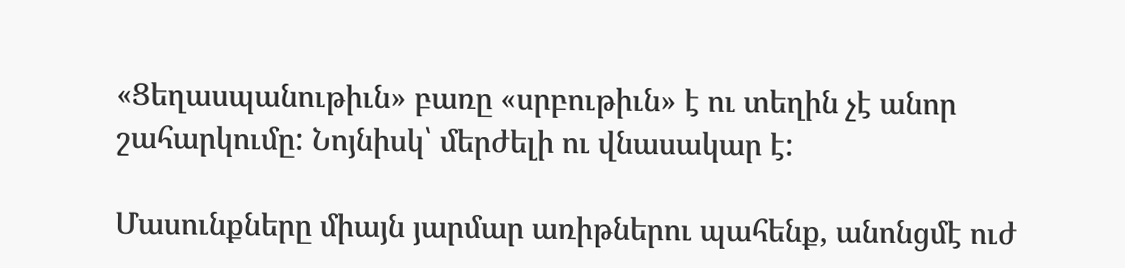«Ցեղասպանութիւն» բառը «սրբութիւն» է ու տեղին չէ անոր շահարկումը: Նոյնիսկ՝ մերժելի ու վնասակար է:

Մասունքները միայն յարմար առիթներու պահենք, անոնցմէ ուժ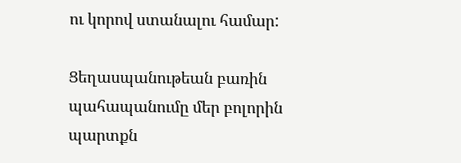ու կորով ստանալու համար:

Ցեղասպանութեան բառին պահապանումը մեր բոլորին պարտքն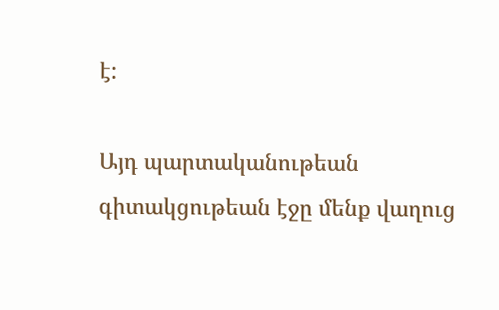է:

Այդ պարտականութեան գիտակցութեան էջը մենք վաղուց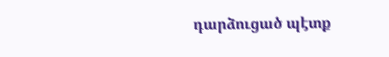դարձուցած պէտք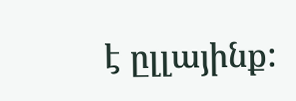է ըլլայինք: